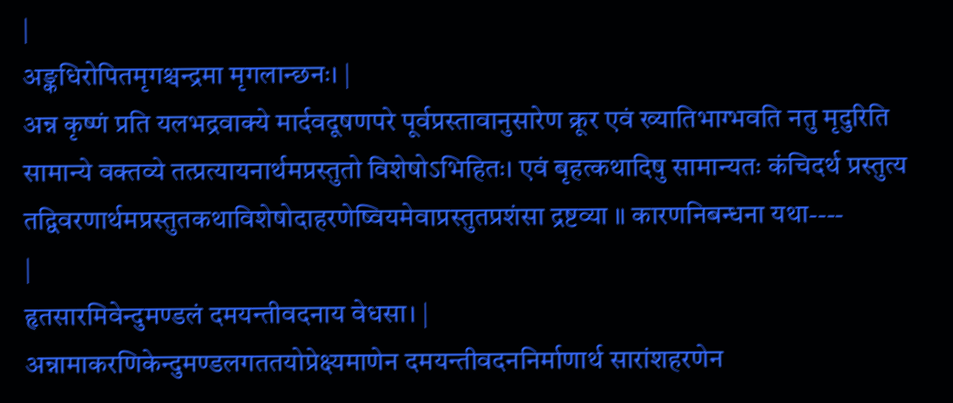|
अङ्कधिरोपितमृगश्चन्द्रमा मृगलान्छनः। |
अन्न कृष्णं प्रति यलभद्रवाक्ये मार्दवदूषणपरे पूर्वप्रस्तावानुसारेण क्रूर एवं ख्यातिभाग्भवति नतु मृदुरिति सामान्ये वक्तव्ये तत्प्रत्यायनार्थमप्रस्तुतो विशेषोऽभिहितः। एवं बृहत्कथादिषु सामान्यतः कंचिदर्थ प्रस्तुत्य तद्विवरणार्थमप्रस्तुतकथाविशेषोदाहरणेष्वियमेवाप्रस्तुतप्रशंसा द्रष्टव्या ॥ कारणनिबन्धना यथा----
|
हृतसारमिवेन्दुमण्डलं दमयन्तीवदनाय वेधसा। |
अन्नामाकरणिकेन्दुमण्डलगततयोप्रेक्ष्यमाणेन दमयन्तीवदननिर्माणार्थ सारांशहरणेन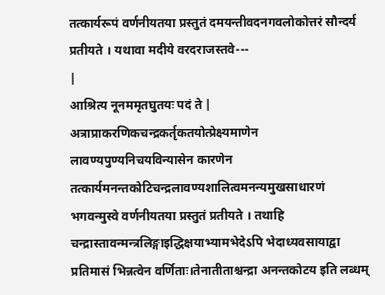तत्कार्यरूपं वर्णनीयतया प्रस्तुतं दमयन्तीवदनगवलोकोत्तरं सौन्दर्य प्रतीयते । यथावा मदीये वरदराजस्तवे---
|
आश्रित्य नूनममृतघुतयः पदं ते |
अत्राप्राकरणिकचन्द्रकर्तृकतयोत्प्रेक्ष्यमाणेन लावण्यपुण्यनिचयविन्यासेन कारणेन तत्कार्यमनन्तकोटिचन्द्रलावण्यशालित्वमनन्यमुखसाधारणं भगवन्मुस्वे वर्णनीयतया प्रस्तुतं प्रतीयते । तथाहि चन्द्रास्तावन्मन्त्रलिङ्गाइद्धिक्षयाभ्यामभेदेऽपि भेदाध्यवसायाद्वा प्रतिमासं भिन्नत्वेन वर्णिताः।तेनातीताश्चन्द्रा अनन्तकोटय इति लब्धम्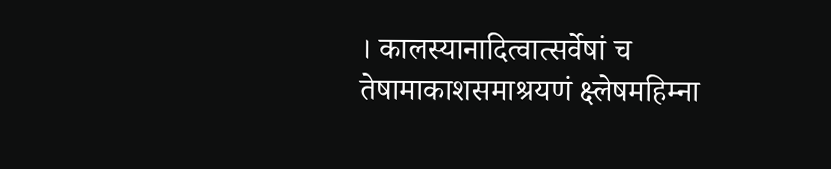। कालस्यानादित्वात्सर्वेषां च तेषामाकाशसमाश्रयणं क्ष्लेषमहिम्ना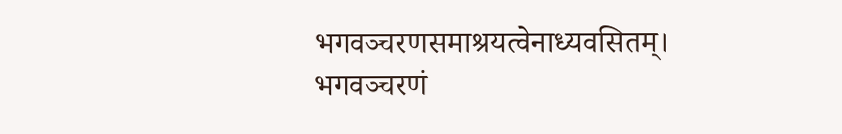भगवञ्चरणसमाश्रयत्वेनाध्यवसितम्। भगवञ्चरणं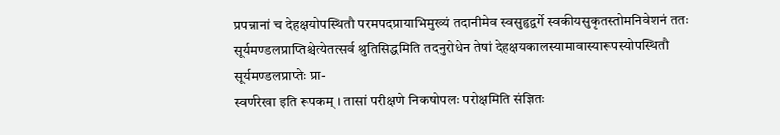प्रपन्नानां च देहक्षयोपस्थितौ परमपदप्रायाभिमुख्यं तदानीमेव स्वसुहृद्वर्गे स्वकीयसुकृतस्तोमनिवेशनं ततः सूर्यमण्डलप्राप्तिश्चेत्येतत्सर्व श्रुतिसिद्धमिति तदनुरोधेन तेषां देहक्षयकालस्यामावास्यारूपस्योपस्थितौ सूर्यमण्डलप्राप्तेः प्रा-
स्वर्णरेखा इति रूपकम् । तासां परीक्षणे निकषोपलः परोक्षमिति संज्ञितः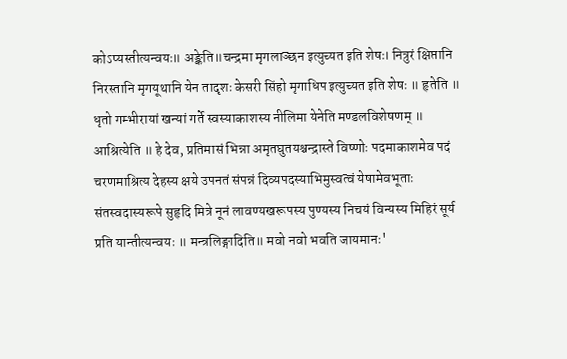कोऽप्यस्तीत्यन्वयः॥ अङ्केति॥चन्द्रमा मृगलाञ्छन इत्युच्यत इति शेषः। नित्रुरं क्षिप्तानि निरस्तानि मृगयूथानि येन तादृशः केसरी सिंहो मृगाधिप इत्युच्यत इति शेषः ॥ हृतेति ॥ धृतो गम्भीरायां खन्यां गर्ते स्वस्याकाशस्य नीलिमा येनेति मण्डलविशेषणम् ॥ आश्रित्येति ॥ हे देव, प्रतिमासं भिन्ना अमृतघुतयश्चन्द्रास्ते विष्णोः पदमाकाशमेव पदं चरणमाश्रित्य देहस्य क्षये उपनतं संपन्नं दिव्यपदस्याभिमुस्वत्वं येषामेवभूताः संतस्वदास्यरूपे सुहृदि मित्रे नूनं लावण्यखरूपस्य पुण्यस्य निचयं विन्यस्य मिहिरं सूर्य प्रति यान्तीत्यन्वयः ॥ मन्त्रलिङ्गादिति॥ मवो नवो भवति जायमानः'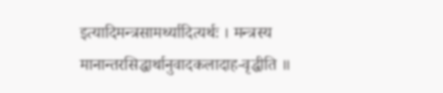इत्यादिमन्त्रसामर्थ्यादित्यर्थः । मन्त्रस्य मानान्तरसिद्धार्थानुवादकलादाह-वृद्धीति ॥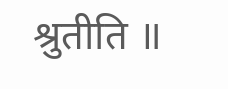श्रुतीति ॥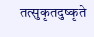तत्सुकृतदुष्कृते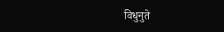विधुनुते